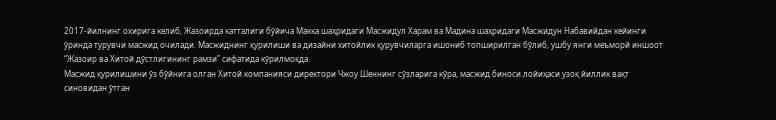2017-йилнинг охирига келиб, Жазоирда катталиги бўйича Макка шаҳридаги Масжидул Харам ва Мадина шаҳридаги Масжидун Набавийдан кейинги ўринда турувчи масжид очилади. Масжиднинг қурилиши ва дизайни хитойлик қурувчиларга ишониб топширилган бўлиб, ушбу янги меъморй иншоот “Жазоир ва Хитой дўстлигининг рамзи” сифатида кўрилмоқда.
Масжид қурилишини ўз бўйнига олган Хитой компанияси директори Чжоу Шеннинг сўзларига кўра, масжид биноси лойиҳаси узоқ йиллик вақт синовидан ўтган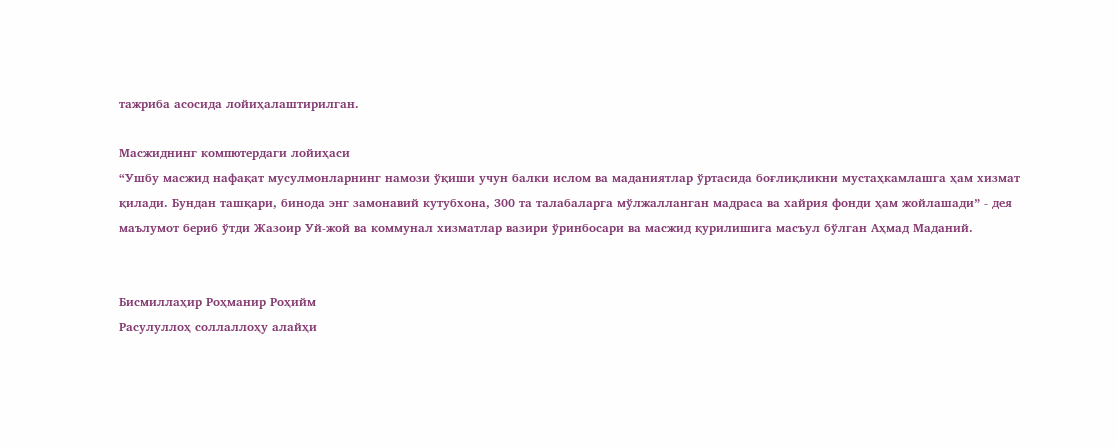тажриба асосида лойиҳалаштирилган.

Масжиднинг компютердаги лойиҳаси
“Ушбу масжид нафақат мусулмонларнинг намози ўқиши учун балки ислом ва маданиятлар ўртасида боғлиқликни мустаҳкамлашга ҳам хизмат қилади. Бундан ташқари, бинода энг замонавий кутубхона, 300 та талабаларга мўлжалланган мадраса ва хайрия фонди ҳам жойлашади” - дея маълумот бериб ўтди Жазоир Уй-жой ва коммунал хизматлар вазири ўринбосари ва масжид қурилишига масъул бўлган Аҳмад Маданий.


Бисмиллаҳир Роҳманир Роҳийм
Расулуллоҳ соллаллоҳу алайҳи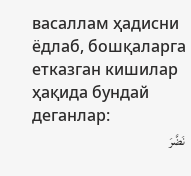васаллам ҳадисни ёдлаб, бошқаларга етказган кишилар ҳақида бундай деганлар:
نَضَّرَ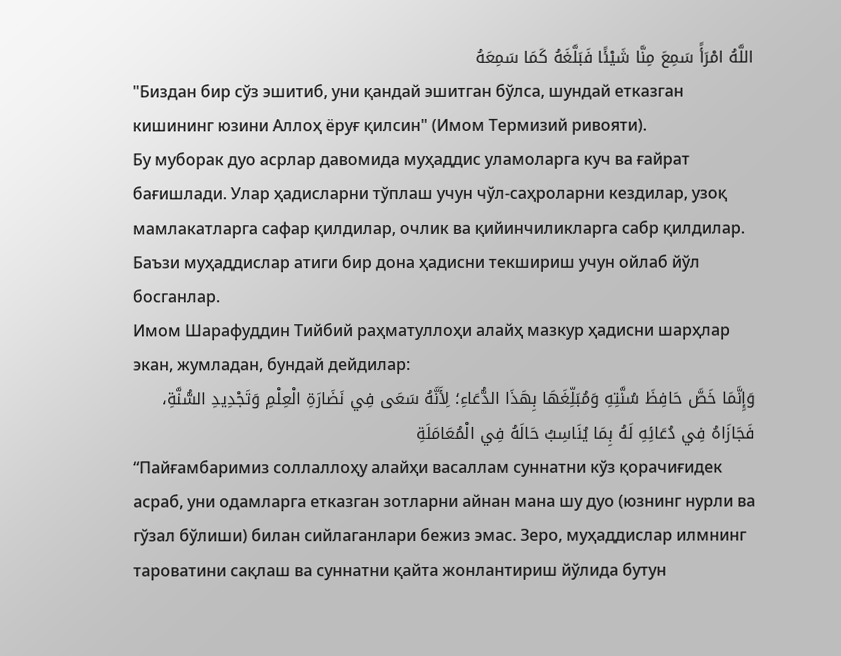اللَّهُ امْرَأً سَمِعَ مِنَّا شَيْئًا فَبَلَّغَهُ كَمَا سَمِعَهُ
"Биздан бир сўз эшитиб, уни қандай эшитган бўлса, шундай етказган кишининг юзини Аллоҳ ёруғ қилсин" (Имом Термизий ривояти).
Бу муборак дуо асрлар давомида муҳаддис уламоларга куч ва ғайрат бағишлади. Улар ҳадисларни тўплаш учун чўл-саҳроларни кездилар, узоқ мамлакатларга сафар қилдилар, очлик ва қийинчиликларга сабр қилдилар. Баъзи муҳаддислар атиги бир дона ҳадисни текшириш учун ойлаб йўл босганлар.
Имом Шарафуддин Тийбий раҳматуллоҳи алайҳ мазкур ҳадисни шарҳлар экан, жумладан, бундай дейдилар:
وَإِنَّمَا خَصَّ حَافِظَ سُنَّتِهِ وَمُبَلِّغَهَا بِهَذَا الدُّعَاءِ؛ لِأَنَّهُ سَعَى فِي نَضَارَةِ الْعِلْمِ وَتَجْدِيدِ السُّنَّةِ، فَجَازَاهُ فِي دُعَائِهِ لَهُ بِمَا يُنَاسِبُ حَالَهُ فِي الْمُعَامَلَةِ
“Пайғамбаримиз соллаллоҳу алайҳи васаллам суннатни кўз қорачиғидек асраб, уни одамларга етказган зотларни айнан мана шу дуо (юзнинг нурли ва гўзал бўлиши) билан сийлаганлари бежиз эмас. Зеро, муҳаддислар илмнинг тароватини сақлаш ва суннатни қайта жонлантириш йўлида бутун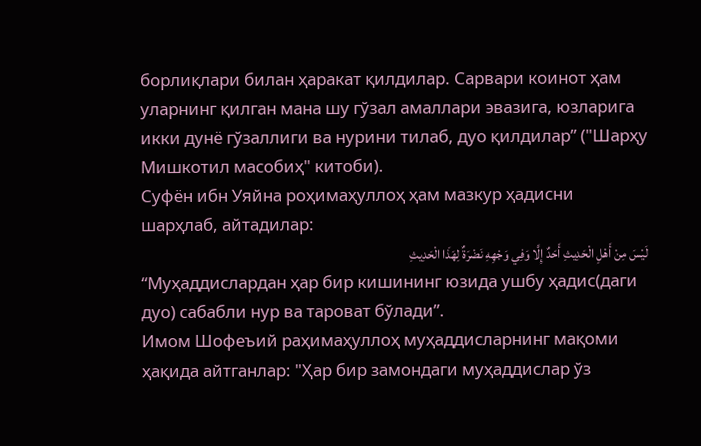борлиқлари билан ҳаракат қилдилар. Сарвари коинот ҳам уларнинг қилган мана шу гўзал амаллари эвазига, юзларига икки дунё гўзаллиги ва нурини тилаб, дуо қилдилар” ("Шарҳу Мишкотил масобиҳ" китоби).
Суфён ибн Уяйна роҳимаҳуллоҳ ҳам мазкур ҳадисни шарҳлаб, айтадилар:
لَيْسَ مِنْ أَهْلِ الْحَدِيثِ أَحَدٌ إِلَّا وَفِي وَجْهِهِ نَضْرَةٌ لِهَذَا الْحَدِيثِ
“Муҳаддислардан ҳар бир кишининг юзида ушбу ҳадис(даги дуо) сабабли нур ва тароват бўлади”.
Имом Шофеъий раҳимаҳуллоҳ муҳаддисларнинг мақоми ҳақида айтганлар: "Ҳар бир замондаги муҳаддислар ўз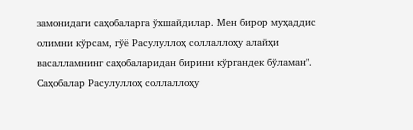замонидаги саҳобаларга ўхшайдилар. Мен бирор муҳаддис олимни кўрсам, гўё Расулуллоҳ соллаллоҳу алайҳи васалламнинг саҳобаларидан бирини кўргандек бўламан".
Саҳобалар Расулуллоҳ соллаллоҳу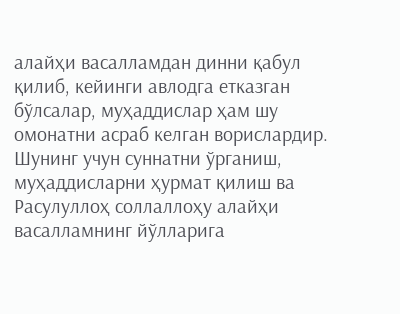алайҳи васалламдан динни қабул қилиб, кейинги авлодга етказган бўлсалар, муҳаддислар ҳам шу омонатни асраб келган ворислардир.
Шунинг учун суннатни ўрганиш, муҳаддисларни ҳурмат қилиш ва Расулуллоҳ соллаллоҳу алайҳи васалламнинг йўлларига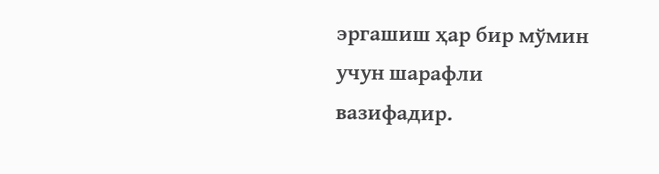эргашиш ҳар бир мўмин учун шарафли вазифадир.